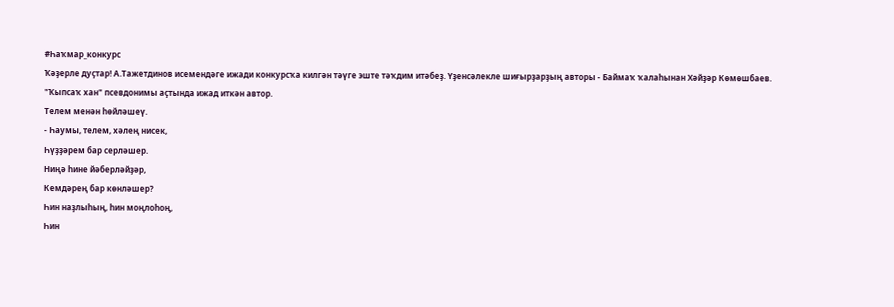#Һаҡмар_конкурс
Ҡәҙерле дуҫтар! А.Тажетдинов исемендәге ижади конкурсҡа килгән тәүге эште тәҡдим итәбеҙ. Үҙенсәлекле шиғырҙарҙың авторы - Баймаҡ ҡалаһынан Хәйҙәр Көмөшбаев. "Ҡыпсаҡ хан" псевдонимы аҫтында ижад иткән автор.
Телем менән һөйләшеү.
- Һаумы, телем, хәлең нисек,
Һүҙҙәрем бар серләшер.
Ниңә һине йәберләйҙәр,
Кемдәрең бар көнләшер?
Һин наҙлыһың, һин моңлоһоң,
Һин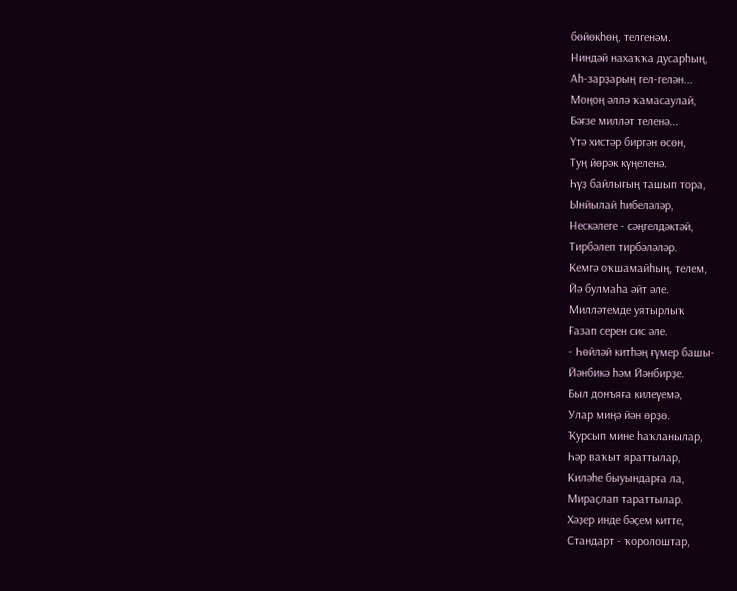бөйөкһөң, телгенәм.
Ниндәй нахаҡҡа дусарһың,
Аһ-зарҙарың гел-гелән...
Моңоң әллә ҡамасаулай,
Бәғзе милләт теленә...
Үтә хистәр биргән өсөн,
Туң йөрәк күңеленә.
Һүҙ байлығың ташып тора,
Ынйылай һибеләләр,
Нескәлеге - сәңгелдәктәй,
Тирбәлеп тирбәләләр.
Кемгә оҡшамайһың, телем,
Йә булмаһа әйт әле.
Милләтемде уятырлыҡ
Ғазап серен сис әле.
- Һөйләй китһәң ғүмер башы-
Йәнбикә һәм Йәнбирҙе.
Был донъяға килеүемә,
Улар миңә йән өрҙө.
Ҡурсып мине һаҡланылар,
Һәр ваҡыт яраттылар,
Киләһе быуындарға ла,
Мираҫлап тараттылар.
Хәҙер инде бәҫем китте,
Стандарт - ҡоролоштар,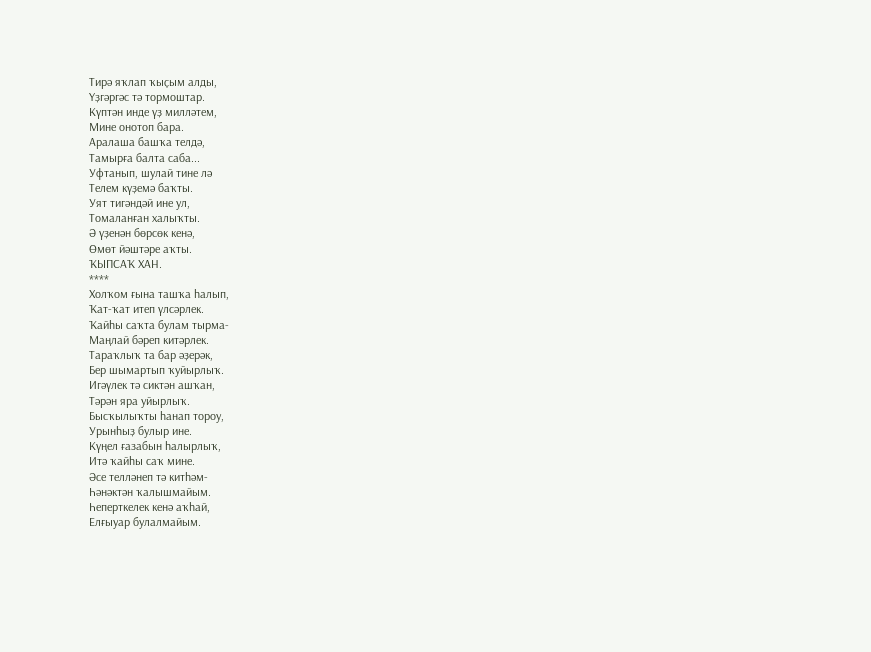Тирә яҡлап ҡыҫым алды,
Үҙгәргәс тә тормоштар.
Күптән инде үҙ милләтем,
Мине онотоп бара.
Аралаша башҡа телдә,
Тамырға балта саба...
Уфтанып, шулай тине лә
Телем күҙемә баҡты.
Уят тигәндәй ине ул,
Томаланған халыҡты.
Ә үҙенән бөрсөк кенә,
Өмөт йәштәре аҡты.
ҠЫПСАҠ ХАН.
****
Холҡом ғына ташҡа һалып,
Ҡат-ҡат итеп үлсәрлек.
Ҡайһы саҡта булам тырма-
Маңлай бәреп китәрлек.
Тараҡлыҡ та бар әҙерәк,
Бер шымартып ҡуйырлыҡ.
Игәүлек тә сиктән ашҡан,
Тәрән яра уйырлыҡ.
Бысҡылыҡты һанап тороу,
Урынһыҙ булыр ине.
Күңел ғазабын һалырлыҡ,
Итә ҡайһы саҡ мине.
Әсе телләнеп тә китһәм-
Һәнәктән ҡалышмайым.
Һеперткелек кенә аҡһай,
Елғыуар булалмайым.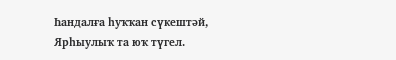Һандалға һуҡҡан сүкештәй,
Ярһыулыҡ та юҡ түгел.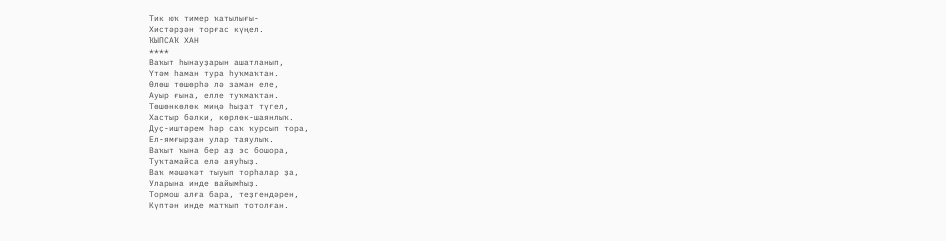Тик юҡ тимер ҡатылығы-
Хистәрҙән торғас күңел.
ҠЫПСАҠ ХАН
****
Ваҡыт һынауҙарын ашатланып,
Үтәм һаман тура һуҡмаҡтан.
Өлөш төшөрһә лә заман еле,
Ауыр ғына, елле туҡмаҡтан.
Төшөнкөлөк миңә һыҙат түгел,
Хастыр бәлки, көрлөк-шаянлыҡ.
Дуҫ-иштәрем һәр саҡ ҡурсып тора,
Ел-ямғырҙан улар таяулыҡ.
Ваҡыт ҡына бер аҙ эс бошора,
Туҡтамайса елә аяуһыҙ.
Ваҡ мәшәҡәт тыуып торһалар ҙа,
Уларына инде вайымһыҙ.
Тормош алға бара, теҙгендәрен,
Күптән инде матҡып тотолған.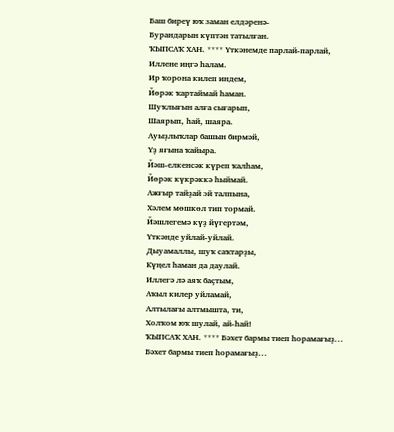Баш биреү юҡ заман елдәренә-
Бурандарын күптән татылған.
ҠЫПСАҠ ХАН. **** Үткәнемде парлай-парлай,
Иллене иңгә һалам.
Ир ҡорона килеп индем,
Йөрәк ҡартаймай һаман.
Шуҡлығын алға сығарып,
Шаярып, һай, шаяра.
Ауыҙлыҡлар башын бирмәй,
Үҙ яғына ҡайыра.
Йәш-елкенсәк күреп ҡалһам,
Йөрәк күкрәккә һыймай.
Ажғыр тайҙай эй талпына,
Хәлем мөшкөл тип тормай.
Йәшлегемә күҙ йүгертәм,
Үткәнде уйлай-уйлай.
Дыуамаллы, шуҡ саҡтарҙы,
Күңел һаман да даулай.
Иллегә лә аяҡ баҫтым,
Аҡыл килер уйламай,
Алтылағы алтмышта, ти,
Холҡом юҡ шулай, ай-һай!
ҠЫПСАҠ ХАН. **** Бәхет бармы тиеп һорамағыҙ...
Бәхет бармы тиеп һорамағыҙ...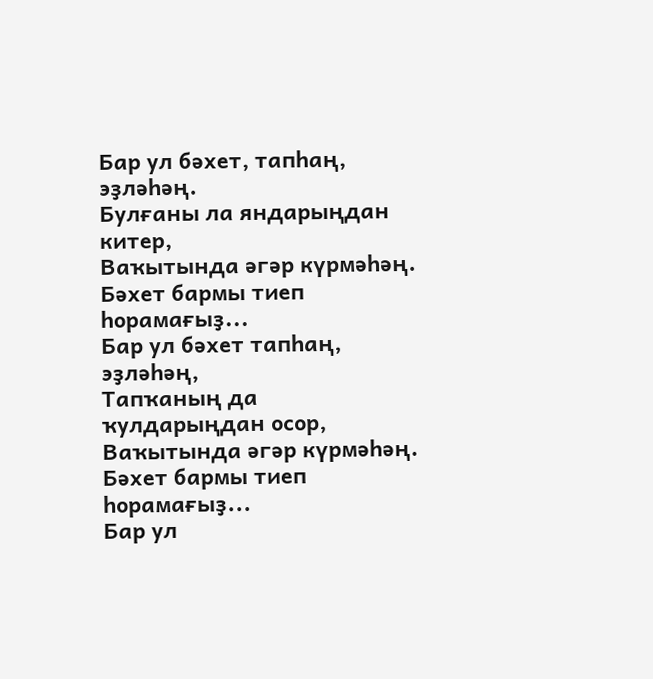Бар ул бәхет, тапһаң, эҙләһәң.
Булғаны ла яндарыңдан китер,
Ваҡытында әгәр күрмәһәң.
Бәхет бармы тиеп һорамағыҙ...
Бар ул бәхет тапһаң, эҙләһәң,
Тапҡаның да ҡулдарыңдан осор,
Ваҡытында әгәр күрмәһәң.
Бәхет бармы тиеп һорамағыҙ...
Бар ул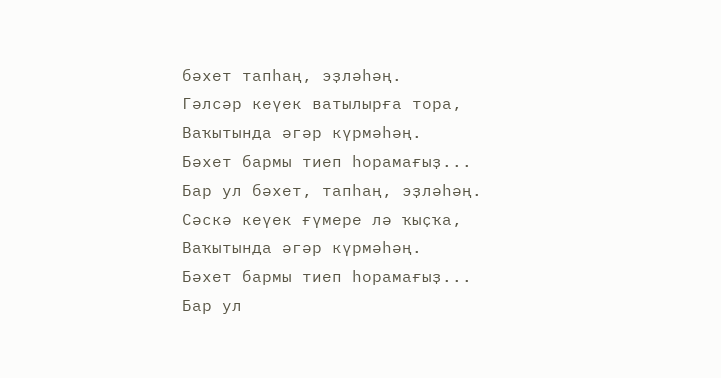бәхет тапһаң, эҙләһәң.
Гәлсәр кеүек ватылырға тора,
Ваҡытында әгәр күрмәһәң.
Бәхет бармы тиеп һорамағыҙ...
Бар ул бәхет, тапһаң, эҙләһәң.
Сәскә кеүек ғүмере лә ҡыҫҡа,
Ваҡытында әгәр күрмәһәң.
Бәхет бармы тиеп һорамағыҙ...
Бар ул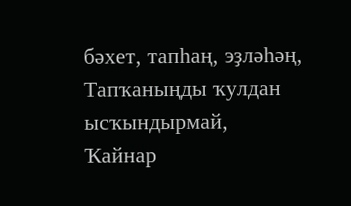бәхет, тапһаң, эҙләһәң,
Тапҡаныңды ҡулдан ысҡындырмай,
Ҡайнар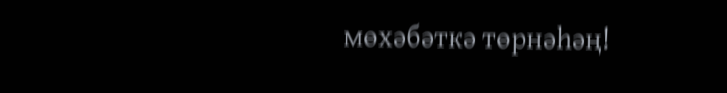мөхәбәткә төрнәһәң!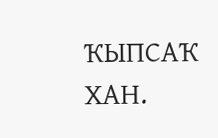ҠЫПСАҠ ХАН.